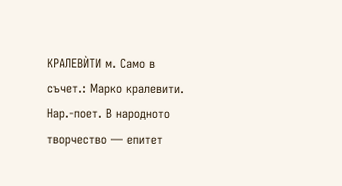КРАЛЕВЍТИ м. Само в съчет.: Марко кралевити. Нар.-поет. В народното творчество — епитет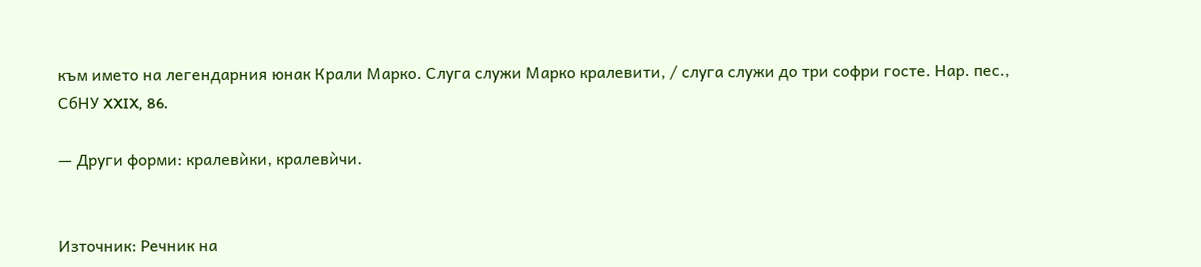към името на легендарния юнак Крали Марко. Слуга служи Марко кралевити, / слуга служи до три софри госте. Нар. пес., СбНУ XXIX, 86.

— Други форми: кралевѝки, кралевѝчи.


Източник: Речник на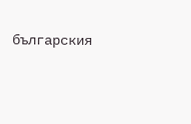българския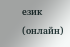език (онлайн)